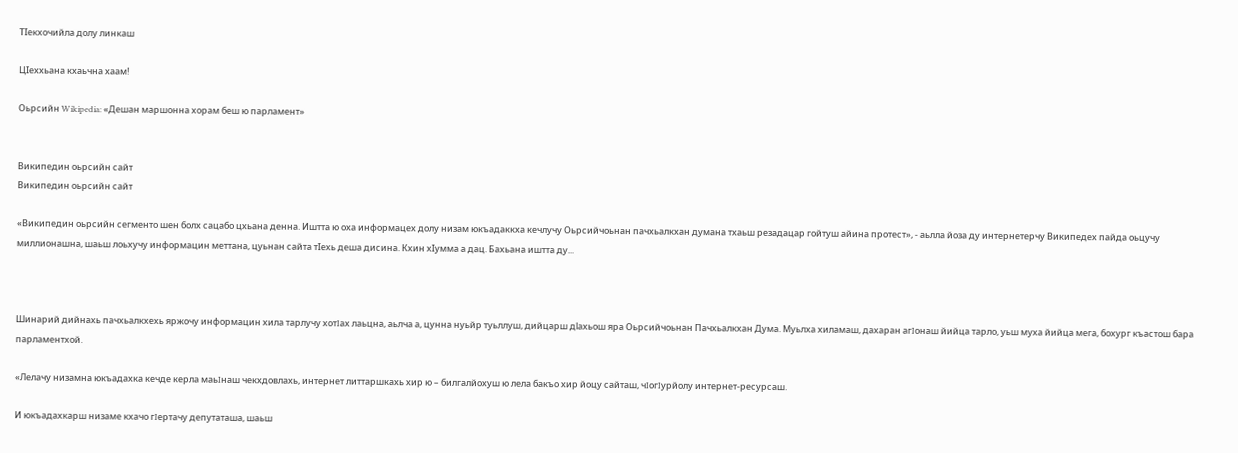ТIекхочийла долу линкаш

ЦIеххьана кхаьчна хаам!

Оьрсийн Wikipedia: «Дешан маршонна хорам беш ю парламент»


Википедин оьрсийн сайт
Википедин оьрсийн сайт

«Википедин оьрсийн сегменто шен болх сацабо цхьана денна. Иштта ю оха информацех долу низам юкъадаккха кечлучу Оьрсийчоьнан пачхьалкхан думана тхаьш резадацар гойтуш айина протест», - аьлла йоза ду интернетерчу Википедех пайда оьцучу миллионашна, шаьш лоьхучу информацин меттана, цуьнан сайта тIехь деша дисина. Кхин хIумма а дац. Бахьана иштта ду...



Шинарий дийнахь пачхьалкхехь яржочу информацин хила тарлучу хотΙах лаьцна, аьлча а, цунна нуьйр туьллуш, дийцарш дlахьош яра Оьрсийчоьнан Пачхьалкхан Дума. Муьлха хиламаш, дахаран агΙонаш йийца тарло, уьш муха йийца мега, бохург къастош бара парламентхой.

«Лелачу низамна юкъадахка кечде керла маьΙнаш чекхдовлахь, интернет литтаршкахь хир ю – билгалйохуш ю лела бакъо хир йоцу сайташ, чΙогΙурйолу интернет-ресурсаш.

И юкъадахкарш низаме кхачо гΙертачу депутаташа, шаьш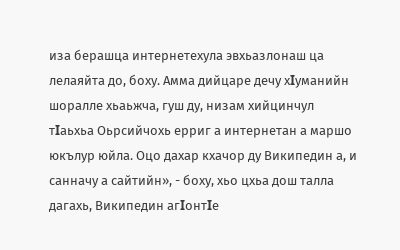иза берашца интернетехула эвхьазлонаш ца лелаяйта до, боху. Амма дийцаре дечу хΙуманийн шоралле хьаьжча, гуш ду, низам хийцинчул тΙаьхьа Оьрсийчохь ерриг а интернетан а маршо юкълур юйла. Оцо дахар кхачор ду Википедин а, и санначу а сайтийн», - боху, хьо цхьа дош талла дагахь, Википедин агΙонтΙе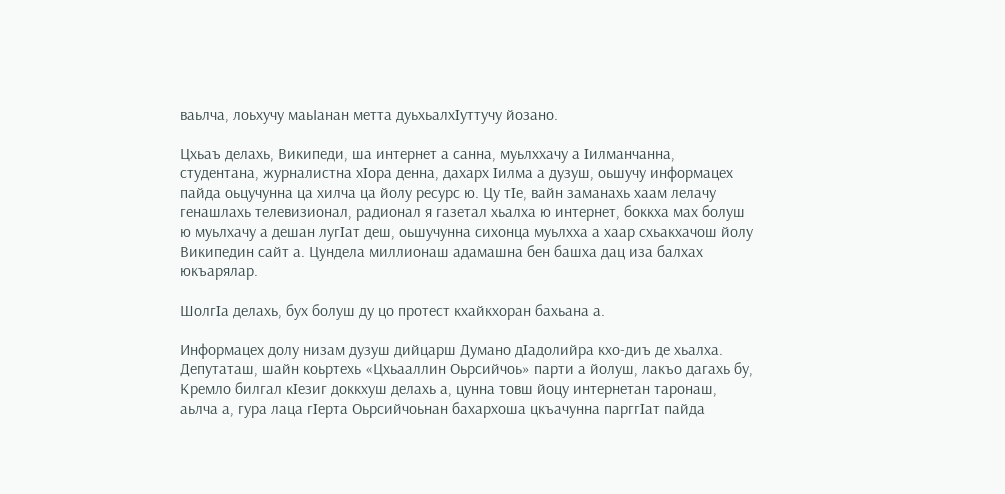ваьлча, лоьхучу маьIанан метта дуьхьалхΙуттучу йозано.

Цхьаъ делахь, Википеди, ша интернет а санна, муьлххачу а Ιилманчанна, студентана, журналистна хΙора денна, дахарх Ιилма а дузуш, оьшучу информацех пайда оьцучунна ца хилча ца йолу ресурс ю. Цу тΙе, вайн заманахь хаам лелачу генашлахь телевизионал, радионал я газетал хьалха ю интернет, боккха мах болуш ю муьлхачу а дешан лугΙат деш, оьшучунна сихонца муьлхха а хаар схьакхачош йолу Википедин сайт а. Цундела миллионаш адамашна бен башха дац иза балхах юкъарялар.

ШолгΙа делахь, бух болуш ду цо протест кхайкхоран бахьана а.

Информацех долу низам дузуш дийцарш Думано дΙадолийра кхо-диъ де хьалха. Депутаташ, шайн коьртехь «Цхьааллин Оьрсийчоь» парти а йолуш, лакъо дагахь бу, Кремло билгал кΙезиг доккхуш делахь а, цунна товш йоцу интернетан таронаш, аьлча а, гура лаца гΙерта Оьрсийчоьнан бахархоша цкъачунна парггΙат пайда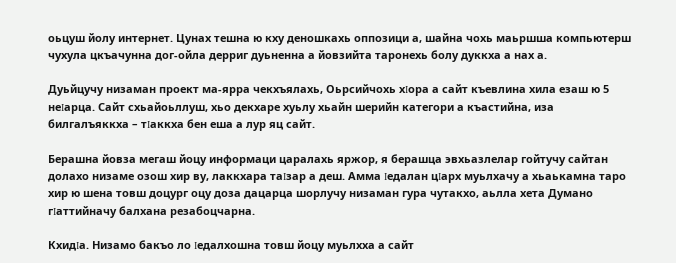оьцуш йолу интернет. Цунах тешна ю кху деношкахь оппозици а, шайна чохь маьршша компьютерш чухула цкъачунна дог-ойла дерриг дуьненна а йовзийта таронехь болу дуккха а нах а.

Дуьйцучу низаман проект ма-ярра чекхъялахь, Оьрсийчохь хΙора а сайт къевлина хила езаш ю 5 неΙарца. Сайт схьайоьллуш, хьо декхаре хуьлу хьайн шерийн категори а къастийна, иза билгалъяккха – тΙаккха бен еша а лур яц сайт.

Берашна йовза мегаш йоцу информаци царалахь яржор, я берашца эвхьазлелар гойтучу сайтан долахо низаме озош хир ву, лаккхара таΙзар а деш. Амма Ιедалан цΙарх муьлхачу а хьаькамна таро хир ю шена товш доцург оцу доза дацарца шорлучу низаман гура чутакхо, аьлла хета Думано гΙаттийначу балхана резабоцчарна.

КхидΙа. Низамо бакъо ло Ιедалхошна товш йоцу муьлхха а сайт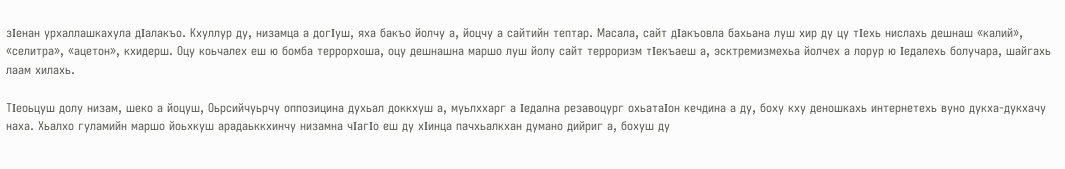зΙенан урхаллашкахула дΙалакъо. Кхуллур ду, низамца а догΙуш, яха бакъо йолчу а, йоцчу а сайтийн тептар. Масала, сайт дΙакъовла бахьана луш хир ду цу тΙехь нислахь дешнаш «калий», «селитра», «ацетон», кхидерш. Оцу коьчалех еш ю бомба террорхоша, оцу дешнашна маршо луш йолу сайт терроризм тΙекъаеш а, эсктремизмехьа йолчех а лорур ю Ιедалехь болучара, шайгахь лаам хилахь.

ТΙеоьцуш долу низам, шеко а йоцуш, Оьрсийчуьрчу оппозицина духьал доккхуш а, муьлххарг а Ιедална резавоцург охьатаΙон кечдина а ду, боху кху деношкахь интернетехь вуно дукха-дукхачу наха. Хьалхо гуламийн маршо йоьхкуш арадаьккхинчу низамна чΙагΙо еш ду хΙинца пачхьалкхан думано дийриг а, бохуш ду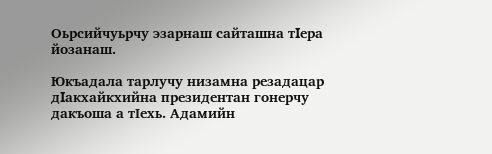Оьрсийчуьрчу эзарнаш сайташна тΙера йозанаш.

Юкъадала тарлучу низамна резадацар дΙакхайкхийна президентан гонерчу дакъоша а тIехь. Адамийн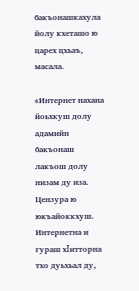бакъонашкахула йолу кхеташо ю царех цхьаъ, масала.

«Интернет нахана йоьхкуш долу адамийн бакъонаш лакъош долу низам ду иза. Цензура ю юкъайоккхуш. Интернетна и гураш хΙитторна тхо дуьхьал ду,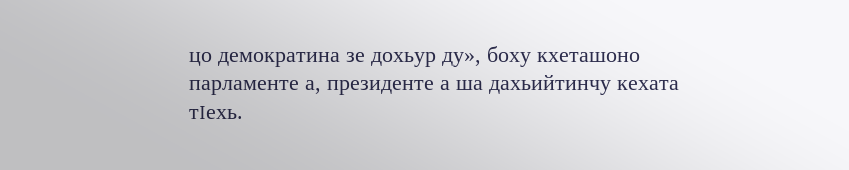цо демократина зе дохьур ду», боху кхеташоно парламенте а, президенте а ша дахьийтинчу кехата тΙехь.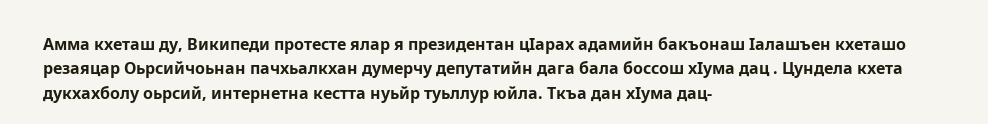Амма кхеташ ду, Википеди протесте ялар я президентан цΙарах адамийн бакъонаш Ιалашъен кхеташо резаяцар Оьрсийчоьнан пачхьалкхан думерчу депутатийн дага бала боссош хIума дац . Цундела кхета дукхахболу оьрсий, интернетна кестта нуьйр туьллур юйла. Ткъа дан хΙума дац-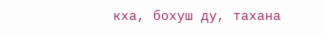кха, бохуш ду, тахана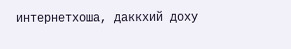интернетхоша, даккхий доху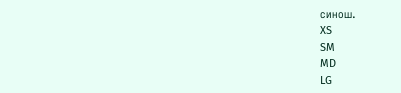синош.
XS
SM
MD
LG